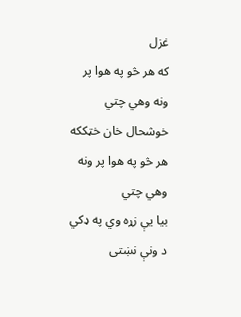غزل
که هر څو په هوا پر ونه وهي چتي
خوشحال خان خټککه هر څو په هوا پر ونه وهي چتي
بيا يې زړه وي په ډکي د ونې نښتی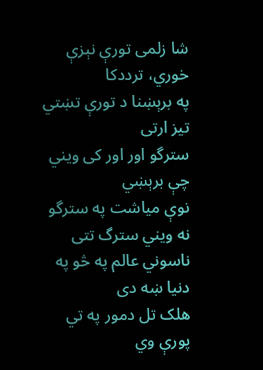شا زلمی تورې نېزې خوري، ترددکا
په برېښنا د تورې تښتي تيز ارتی
سترگو اور اور کی ويني چې برېښي
نوې مياشت په سترگو نه ويني سترگ تتی
ناسوني عالم په څو په دنيا ښه دی
هلک تل دمور په تي پورې وي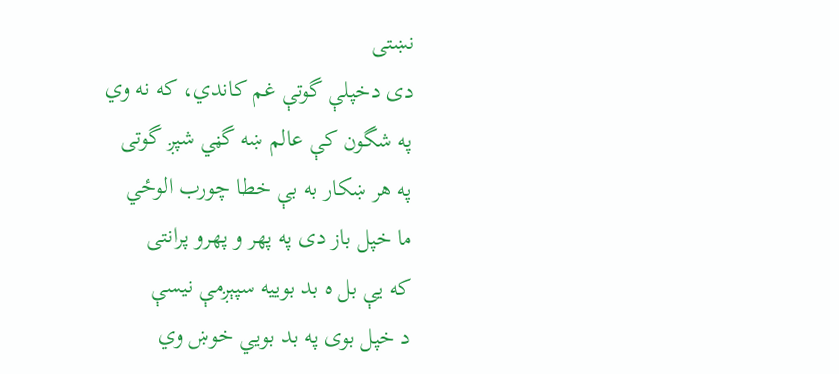نښتی
دی دخپلې گوتې غم کاندي، که نه وي
په شگون کې عالم ښه گڼي شپږ گوتی
په هر ښکار به بې خطا چورب الوځي
ما خپل باز دی په پهر و پهرو پرانتی
که يې بل ه بد بوييه سپېږمې نيسې
د خپل بوی په بد بويي خوښ وي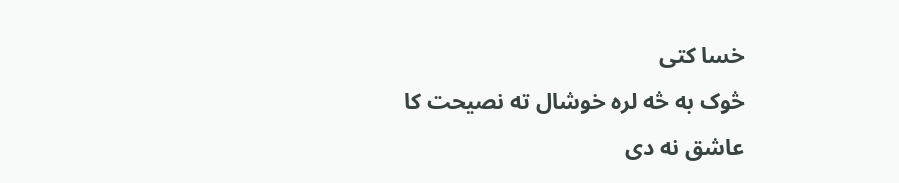خسا کتی
څوک به څه لره خوشال ته نصيحت کا
عاشق نه دی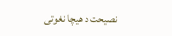نصيحت د هيچا نغوتی